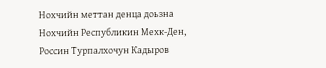Нохчийн меттан денца доьзна Нохчийн Республикин Мехк-Ден, Россин Турпалхочун Кадыров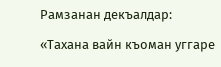Рамзанан декъалдар:

«Тахана вайн къоман уггаре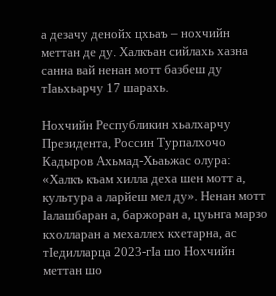а дезачу денойх цхьаъ – нохчийн меттан де ду. Халкъан сийлахь хазна санна вай ненан мотт базбеш ду тIаьхьарчу 17 шарахь.

Нохчийн Республикин хьалхарчу Президента, Россин Турпалхочо Кадыров Ахьмад-Хьаьжас олура: «Халкъ къам хилла деха шен мотт а, культура а ларйеш мел ду». Ненан мотт Iалашбаран а, баржоран а, цуьнга марзо кхолларан а мехаллех кхетарна, ас тIедилларца 2023-гIа шо Нохчийн меттан шо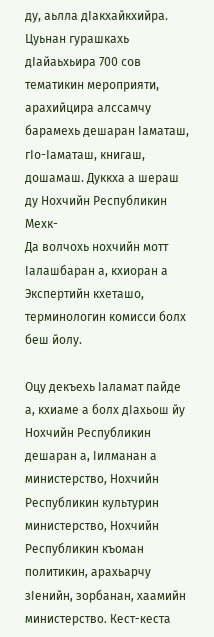ду, аьлла дIакхайкхийра. Цуьнан гурашкахь дIайаьхьира 700 сов тематикин мероприяти, арахийцира алссамчу барамехь дешаран Iаматаш, гIо-Iаматаш, книгаш, дошамаш. Дуккха а шераш ду Нохчийн Республикин Мехк-
Да волчохь нохчийн мотт Iалашбаран а, кхиоран а Экспертийн кхеташо, терминологин комисси болх беш йолу.

Оцу декъехь Iаламат пайде а, кхиаме а болх дIахьош йу Нохчийн Республикин дешаран а, Iилманан а министерство, Нохчийн Республикин культурин министерство, Нохчийн Республикин къоман политикин, арахьарчу зIенийн, зорбанан, хаамийн министерство. Кест-кеста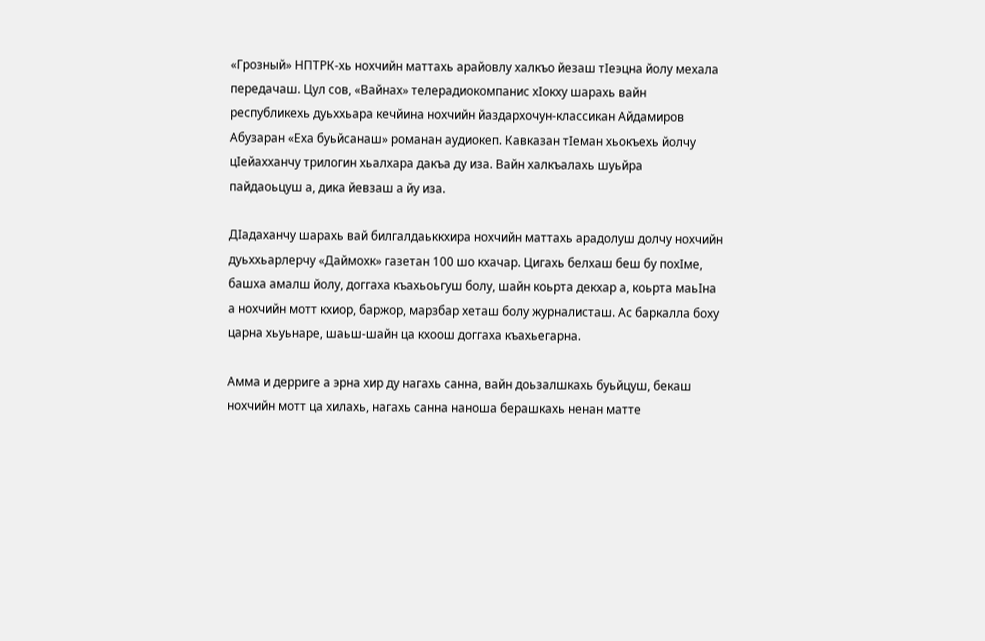«Грозный» НПТРК-хь нохчийн маттахь арайовлу халкъо йезаш тIеэцна йолу мехала передачаш. Цул сов, «Вайнах» телерадиокомпанис хIокху шарахь вайн республикехь дуьххьара кечйина нохчийн йаздархочун-классикан Айдамиров Абузаран «Еха буьйсанаш» романан аудиокеп. Кавказан тIеман хьокъехь йолчу цIейахханчу трилогин хьалхара дакъа ду иза. Вайн халкъалахь шуьйра
пайдаоьцуш а, дика йевзаш а йу иза.

ДIадаханчу шарахь вай билгалдаьккхира нохчийн маттахь арадолуш долчу нохчийн дуьххьарлерчу «Даймохк» газетан 100 шо кхачар. Цигахь белхаш беш бу похIме, башха амалш йолу, доггаха къахьоьгуш болу, шайн коьрта декхар а, коьрта маьIна а нохчийн мотт кхиор, баржор, марзбар хеташ болу журналисташ. Ас баркалла боху царна хьуьнаре, шаьш-шайн ца кхоош доггаха къахьегарна.

Амма и дерриге а эрна хир ду нагахь санна, вайн доьзалшкахь буьйцуш, бекаш нохчийн мотт ца хилахь, нагахь санна наноша берашкахь ненан матте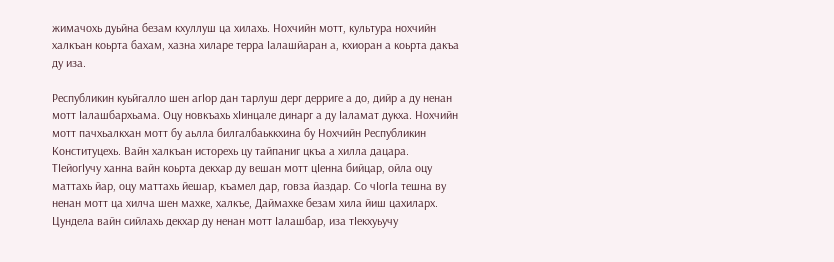жимачохь дуьйна безам кхуллуш ца хилахь. Нохчийн мотт, культура нохчийн халкъан коьрта бахам, хазна хиларе терра Iалашйаран а, кхиоран а коьрта дакъа ду иза.

Республикин куьйгалло шен агIор дан тарлуш дерг дерриге а до, дийр а ду ненан мотт Iалашбархьама. Оцу новкъахь хIинцале динарг а ду Iаламат дукха. Нохчийн мотт пачхьалкхан мотт бу аьлла билгалбаьккхина бу Нохчийн Республикин Конституцехь. Вайн халкъан исторехь цу тайпаниг цкъа а хилла дацара. ТIейогIучу ханна вайн коьрта декхар ду вешан мотт цIенна бийцар, ойла оцу маттахь йар, оцу маттахь йешар, къамел дар, говза йаздар. Со чIогIа тешна ву ненан мотт ца хилча шен махке, халкъе, Даймахке безам хила йиш цахиларх. Цундела вайн сийлахь декхар ду ненан мотт Iалашбар, иза тIекхуьучу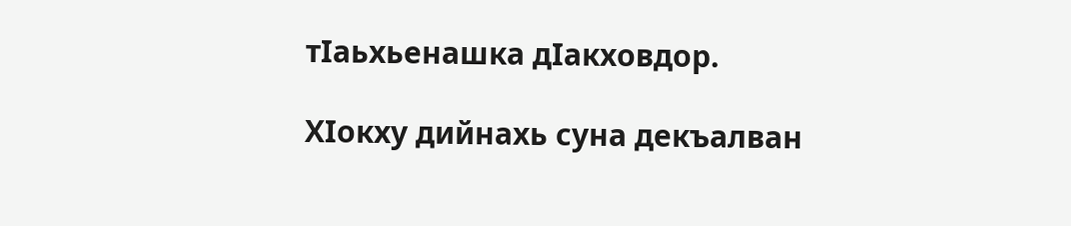тIаьхьенашка дIакховдор.

ХIокху дийнахь суна декъалван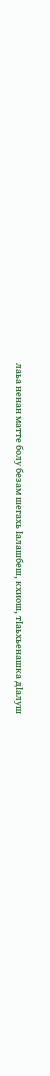лаьа ненан матте болу безам шегахь Iалашбеш, кхиош, тIаьхьенашка дIалуш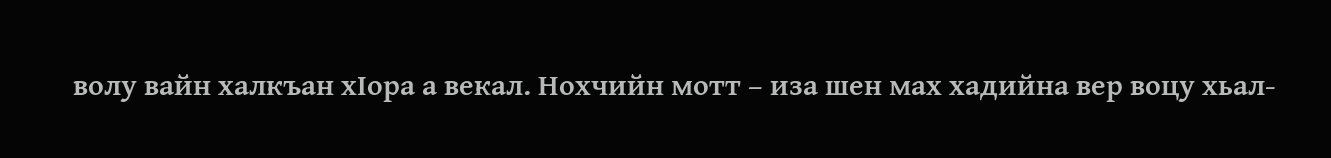волу вайн халкъан хIора а векал. Нохчийн мотт – иза шен мах хадийна вер воцу хьал-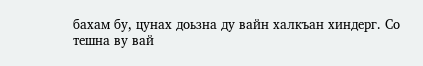бахам бу, цунах доьзна ду вайн халкъан хиндерг. Со тешна ву вай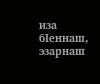иза бIеннаш, эзарнаш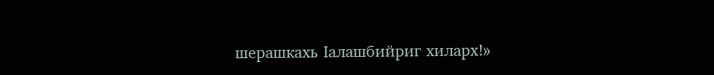шерашкахь Iалашбийриг хиларх!»